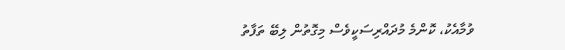ވުމާއެކު، ކޮންމެ މުދައްރިސަކީވެސް މިގޮތުން ލިބޭ ތަފާތު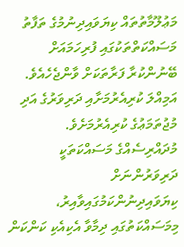މަޢުލޫމާތުތައް ކިޔަވައިދިނުމުގެ ތަފާތު މަސައްކަތްތަކުގައި ފުރިހަމައަށް ބޭނުންކުރާ ފަރާތަކަށް ވާންޖެހެއެވެ. އަމިއްލަ ކުރިއެރުމަށާއި ދަރިވަރުގެ އަދި މުޖުތަމަޢުގެ ކުރިއެރުމަށެވެ. މުދައްރިސެއްގެ މަސައްކަތަކީ ދަރިވަރުންނަށް ކިޔަވައިދިނުންކަމުގައިވާއިރު، މިމަސައްކަތުގައި ދިމާވާ އެކިއެކި ކަންކަން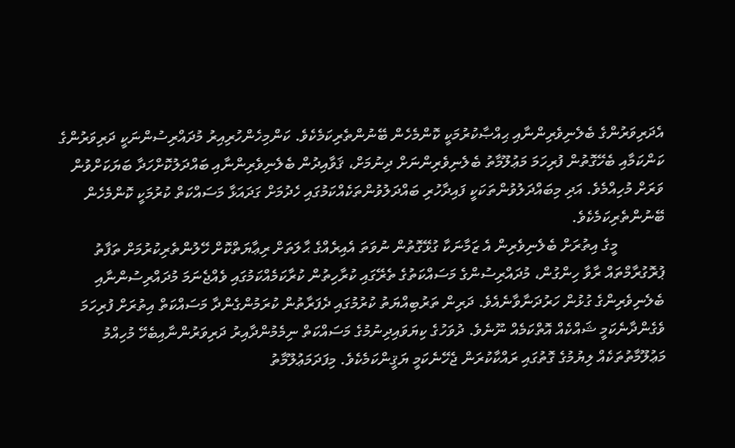އެދަރިވަރުންގެ ބެލެނިވެރިންނާއި ޙިއްޞާކުރުމަކީ ކޮންމެހެން ބޭނުންތެރިކަމެކެވެ. ކަންމިހެންހުރިއިރު މުދައްރިސުންނަކީ ދަރިވަރުންގެ ކަންކަމާއި ބެހޭގޮތުން ފުރިހަމަ މަޢުލޫމާތު ބެލެނިވެރިންނަށް ދިނުމަށް، ޤަވާއިދުން ބެލެނިވެރިންނާއި ބައްދަލުކޮށްހަދާ ބަޔަކަށްވުން ވަރަށް މުހިއްމެވެ. އަދި މިބައްދަލުވުންތަކަކީ ފައިދާހުރި ބައްދަލުވުންތަކެއްކަމުގައި ހެދުމަށް ގަދައަޅާ މަސައްކަތް ކުރުމަކީ ކޮންމެހެން ބޭނުންތެރިކަމެކެވެ.
            މީގެ އިތުރަށް ބެލެނިވެރިން އެ ޒަމާނަކާ ގުޅޭގޮތުން ނުވަތަ އެއިރެއްގެ ޙާލަތަށް ރިޢާޔަތްކޮށް ހޭލުންތެރިކުރުމަށް ތަފާތު ޕުރޮގުރާމްތައް ރާވާ ހިންގުން، މުދައްރިސުންގެ މަސައްކަތުގެ ތެރޭގައި ކުރާހިތުން ކުރާކަމެއްކަމުގައި ވެއްޖެނަމަ މުދައްރިސުންނާއި ބެލެނިވެރިންގެ ގުޅުން ހަރުދަނާވާނެއެވެ. ދަރިން ތަރުބިއްޔަތު ކުރުމުގައި ދެފަރާތުން ކުރަމުންގެންދާ މަސައްކަތް އިތުރަށް ފުރިހަމަ ވެގެންދާނެކަމީ ޝައްކެއް އޮތްކަމެއް ނޫނެވެ. ދުވަހުގެ ކިޔަވައިދިނުމުގެ މަސައްކަތް ނިމެމުންދާއިރު ދަރިވަރުންނާއިބެހޭ މުހިއްމު މަޢުލޫމާތުތަކެއް ލިޔުމުގެ ގޮތުގައި ރައްކާކުރަން ޖެހޭނެކަމީ ޔަޤީންކަމެކެވެ. މިފަދަމަޢުލޫމާތު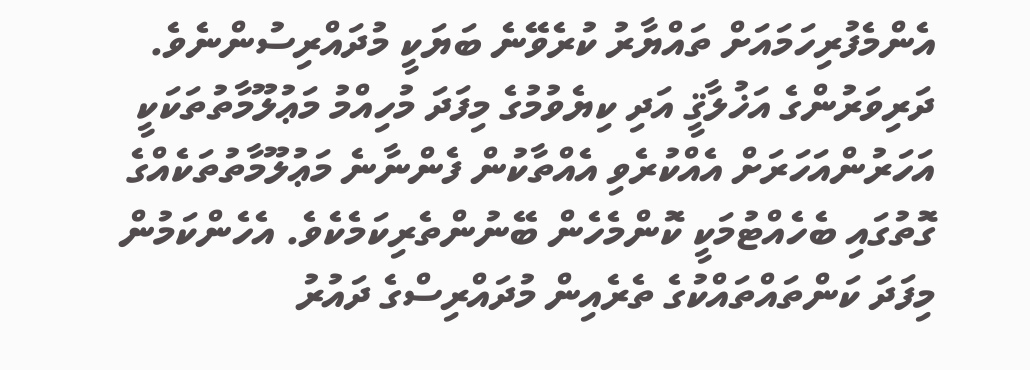އެންމެފުރިހަމައަށް ތައްޔާރު ކުރެވޭނެ ބަޔަކީ މުދައްރިސުންނެވެ. ދަރިވަރުންގެ އަޚުލާޤީ އަދި ކިޔެވުމުގެ މިފަދަ މުހިއްމު މަޢުލޫމާތުތަކަކީ އަހަރުންއަހަރަށް އެއްކުރެވި އެއްތާކުން ފެންނާނެ މަޢުލޫމާތުތަކެއްގެ ގޮތުގައި ބެހެއްޓުމަކީ ކޮންމެހެން ބޭނުންތެރިކަމެކެވެ. އެހެންކަމުން މިފަދަ ކަންތައްތައްކުގެ ތެރެއިން މުދައްރިސްގެ ދައުރު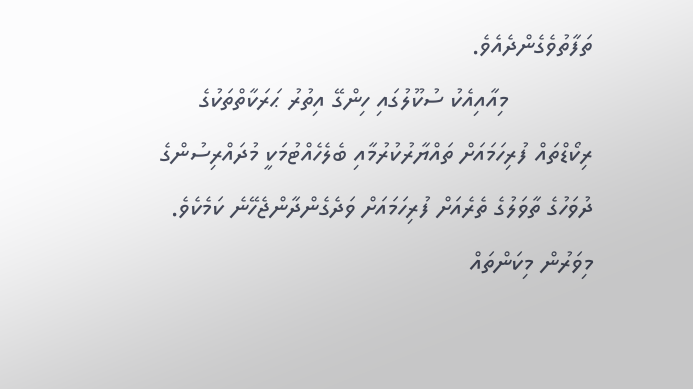ތަފާތުވެގެންދެއެވެ.
            މިއާއިއެކު ސުކޫލުގައި ހިންގޭ އިތުރު ޙަރަކާތްތަކުގެ ރިކޯޑްތައް ފުރިހަމައަށް ތައްޔާރުކުރުމާއި ބެލެހެއްޓުމަކީ މުދައްރިސުންގެ ދުވަހުގެ ތާވަލުގެ ތެރެއަށް ފުރިހަމައަށް ވަދެގެންދާންޖެހޭނެ ކަމެކެވެ. މިވަރުން މިކަންތައް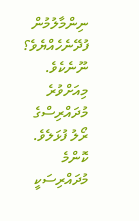ނިންމާލުމުން ފުދޭނެހެއްޔެވެ؟ ނޫނެކެވެ. މިއަށްވުރެ މުދައްރިސްގެ ރޯލު ފުޅަލެވެ. ކޮންމެ މުދައްރިސަކީ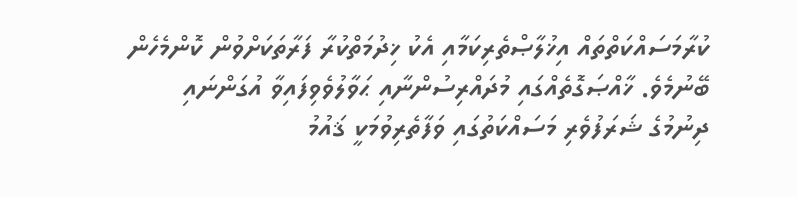ކުރާމަސައްކަތްތައް އިޚުލާޞްތެރިކަމާއި އެކު ޚިދުމަތްކުރާ ފަރާތަކަށްވުން ކޮންމެހެން ބޭނުމެވެ. ޚާއްޞަގޮތެއްގައި މުދައްރިސުންނާއި ޙަވާލުވެވިފައިވާ އުގަންނައި ދިނުމުގެ ޝަރަފުވެރި މަސައްކަތުގައި ވަފާތެރިވުމަކީ ޤައުމު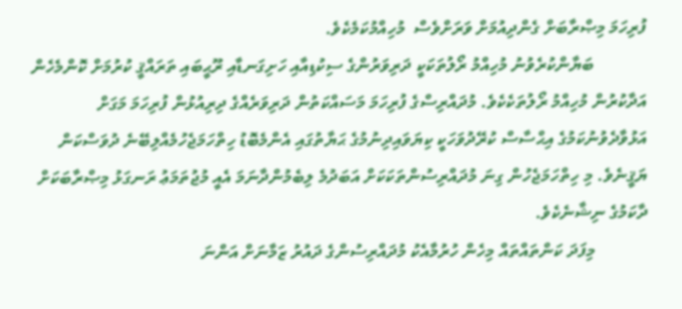ފުރިހަމަ މިޞްރާބަށް ގެންދިއުމަށް ވަރަށްވެސް  މުހިއްމުކަމެކެވެ.
            ބަޔާންކުރެވުނު މުހިއްމު ރޯލުތަކަކީ ދަރިވަރުންގެ ސިކުޑިއާއި ހަށިގަނޑާއި ރޫޙީބައި ތަރައްޤީ ކުރުމަށް ކޮންމެހެން އަދާކުރުން މުހިއްމު ރޯލުތަކެކެވެ. މުދައްރިސްގެ ފުރިހަމަ މަސައްކަތުން ދަރިވަރެއްގެ ދިރިއުޅުން ފުރިހަމަ މަގަށް އަޅުވާދެވުނުކަމުގެ އިޙްސާސް ކުރޭދުވަހަކީ ކިޔަވައިދިނުމުގެ ޙަޔާތުގައި އެންމެބޮޑު ހިތްހަމަޖެހުމެއްލިބޭނެ ދުވަސްކަން ޔަޤީނެވެ. މި ހިތްހަމަޖެހުން ގިނަ މުދައްރިސުންތަކަކަށް އަބަދުމެ ލިބެމުންދާނަމަ އެއީ މުޖުތަމަޢު ރަނގަޅު މިޞްރާބަކަށް ދާކަމުގެ ނިޝާނެކެވެ.
            މިފަދަ ކަންތައްތައް މިހެން ހުރުމާއެކު މުދައްރިސުންގެ ދައުރު ޒަމާނަށް އަންނަ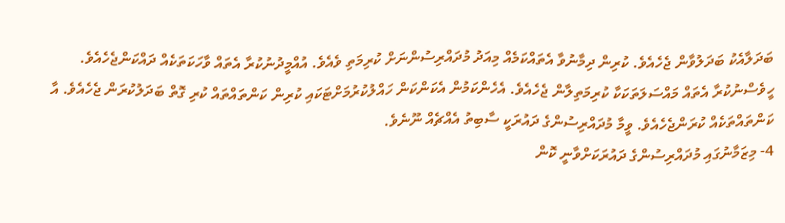ބަދަލާއެކު ބަދަލުވާން ޖެހެއެވެ. ކުރިން ދިމާނުވާ އެތައްކަމެއް މިއަދު މުދައްރިސުންނަށް ކުރިމަތި ވެއެވެ. އުއްމީދުނުކުރާ އެތައް ވާހަކަތަކެއް ދައްކަންޖެހެއެވެ. ހީވެސްނުކުރާ އެތައް މައްސަލަތަކަކާ ކުރިމަތިލާން ޖެހެއެވެ. އެހެންކަމުން އެކަންކަން ހައްލުކުރުމަށްޓަކައި ކުރިން ކަންތައްތައް ކުރި ގޮތް ބަދަލުކުރަން ޖެހެއެވެ. އާ ކަންތައްތަކެއް ކުރަންޖެހެއެވެ. ވީމާ މުދައްރިސުންގެ ދައުރަކީ ސާބިތު އެއްޗެއް ނޫނެވެ.
4- މިޒަމާނުގައި މުދައްރިސުންގެ ދައުރަކަށްވާނީ ކޮން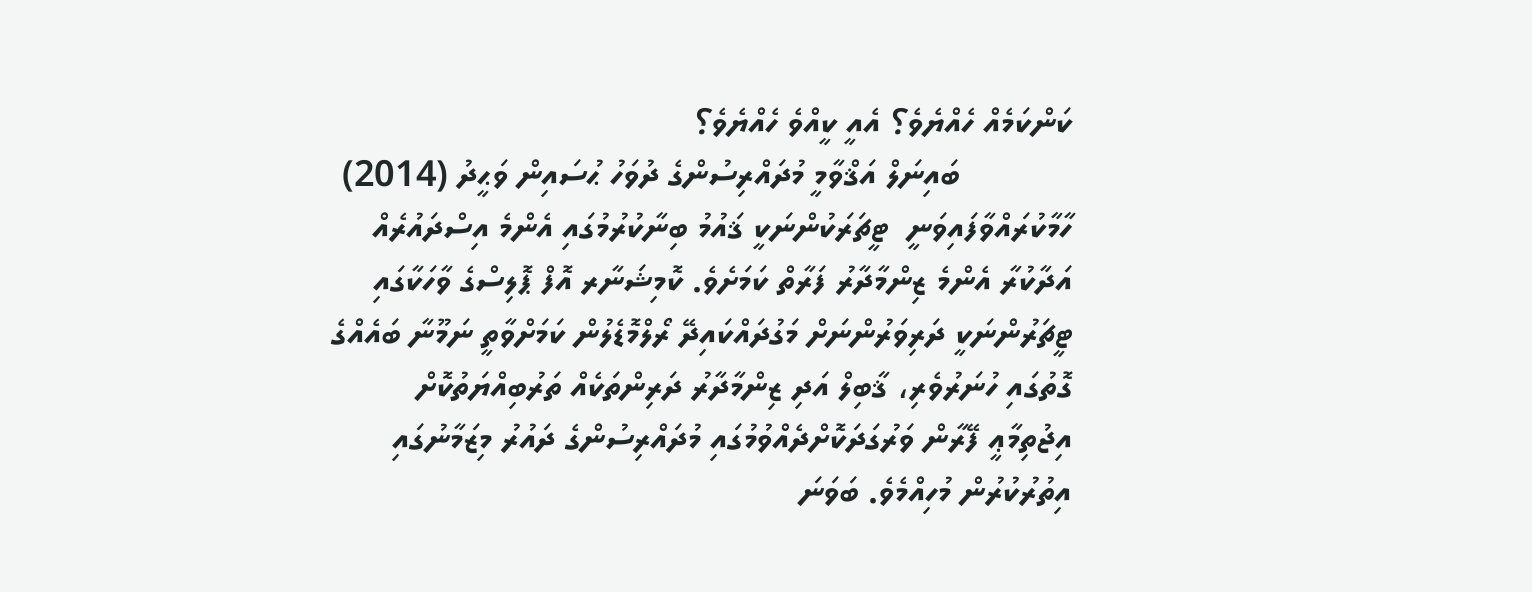ކަންކަމެއް ހެއްޔެވެ؟ އެއީ ކީއްވެ ހެއްޔެވެ؟
            ބައިނަލް އަޤްވާމީ މުދައްރިސުންގެ ދުވަހު ޙުސައިން ވަޙީދު (2014) ހާމާކުރައްވާފައިވަނީ  ޓީޗަރަކުންނަކީ ޤައުމު ބިނާކުރުމުގައި އެންމެ އިސްދައުރެއް އަދާކުރާ އެންމެ ޒިންމާދާރު ފަރާތް ކަމަށެވެ. ކޮމިޝަނާރ އޮފް ޕޮލިސްގެ ވާހަކާގައި ޓީޗަރުންނަކީ ދަރިވަރުންނަށް މަގުދައްކައިދޭ ރޯލްމޮޑެލުން ކަމަށްވާތީ ނަމޫނާ ބައެއްގެ ގޮތުގައި ހުނަރުވެރި، ޤާބިލް އަދި ޒިންމާދާރު ދަރިންތަކެއް ތަރުބިއްޔަތުކޮށް އިޖުތިމާޢީ ފޭރާން ވަރުގަދަކޮށްދެއްވުމުގައި މުދައްރިސުންގެ ދައުރު މިޒަމާނުގައި އިތުރުކުރުން މުހިއްމެވެ. ބަވަނަ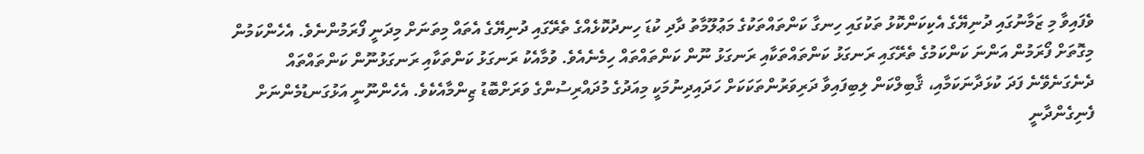ވެފައިވާ މި ޒަމާނުގައި ދުނިޔޭގެ އެކިކަންކޮޅު ތަކުގައި ހިނގާ ކަންތައްތަކުގެ މަޢުލޫމާތު ދާދި ކުޑަ ހިނދުކޮޅެއްގެ ތެރޭގައި ދުނިޔޭގެ އެތައް މިތަނަށް މިދަނީ ފޯރަމުންނެވެ. އެހެންކަމުން މިގޮތަށް ފޯރަމުން އަންނަ ކަންކަމުގެ ތެރޭގައި ރަނގަޅު ކަންތައްތަކާއި ރަނގަޅު ނޫން ކަންތައްތައް ހިމެނެއެވެ. ވުމާއެކު ރަނގަޅު ކަންތަކާއި ރަނގަޅުނޫން ކަންތައްތައް ދެނެގަނެވޭނެ ފަދަ ކުޅަދާނަކަމާއި، ޤާބިލްކަން ލިބިފައިވާ ދަރިވަރުންތަކަކަށް ހަދައިދިނުމަކީ މިއަދުގެ މުދައްރިސުންގެ ވަރަށްބޮޑު ޒިންމާއެކެވެ. އެހެންނޫނީ އަޅުގަނޑުމެންނަށް ފެނިގެންދާނީ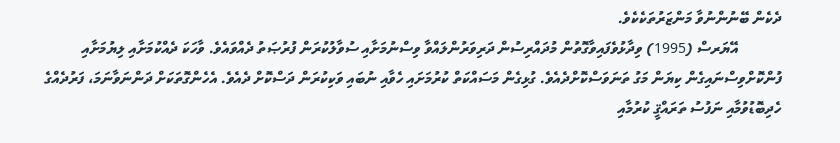ދެކެން ބޭނުންނުވާ މަންޒަރުތަކެކެވެ.
            އޭޔަރސް (1995) ވިދާޅުވެފައިވާގޮތުން މުދައްރިސުން ދަރިވަރުންލައްވާ ވިސްނުމަށާއި ސުވާލުކުރަން ފުރުޞަތު ދެއްވައެވެ. ވާހަކަ ދެއްކުމަށާއި ލިޔުމަށާއި ފުންކޮށްވިސްނައިގެން ކިޔަން މަގު ތަނަވަސްކޮށްދެއެވެ. ގުޅިގެން މަސައްކަތް ކުރުމަށައި ހެވާއި ނުބައި ވަކިކުރަން ދަސްކޮށް ދެއެވެ. އެހެންގޮތަކަށް ދަންނަވާނަމަ، ފަރުދެއްގެ ހެދިބޮޑުވުމާއި ނަފުސު ތަރައްޤީ ކުރުމާއި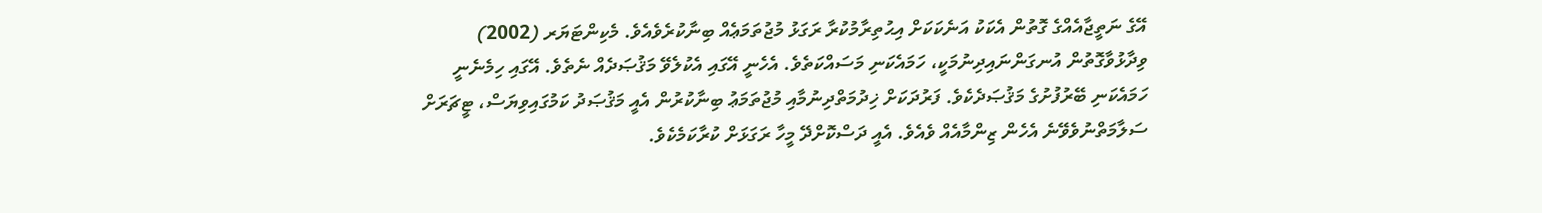އޭގެ ނަތީޖާއެއްގެ ގޮތުން އެކަކު އަނެކަކަށް އިޙުތިރާމުކުރާ ރަގަޅު މުޖުތަމަޢެއް ބިނާކުރެވެއެވެ. މެކިންޓަޔަރ (2002) ވިދާޅުވާގޮތުން އުނގަންނައިދިނުމަކީ، ހަމައެކަނި މަސައްކަތެވެ. އެހެނީ އޭގައި އެކުލެވޭ މަޤުޞަދެއް ނެތެވެ. އޭގައި ހިމެނެނީ ހަމައެކަނި ބޭރުފުށުގެ މަޤުޞަދެކެވެ. ފަރުދަކަށް ޚިދުމަތްދިނުމާއި މުޖުތަމަޢު ބިނާކުރުން އެއީ މަޤުޞަދު ކަމުގައިވިޔަސް، ޓީޗަރަށް ސަލާމަތްނުވެވޭނެ އެހެން ޒިންމާއެއް ވެއެވެ. އެއީ ދަސްކޮށްދޭ މީހާ ރަގަޅަށް ކުރާކަމެކެވެ.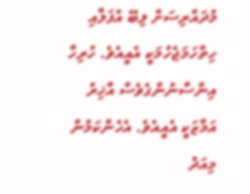މުދައްރިސަށް ލިބޭ އުފަލާއި ހިތްހަމަޖެހުމަކީ އެއީއެވެ. ހުރިހާ އިންސާނުންގެވެސް އާޚިރު އަމާޒަކީ އެއީއެވެ. އެހެންކަމުން މިއަދު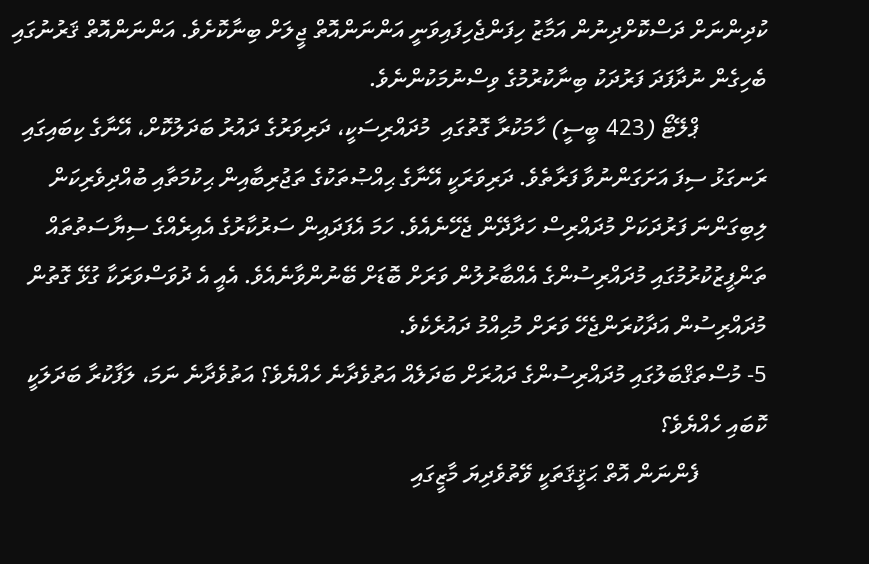ކުދިންނަށް ދަސްކޮށްދިނުން އަމާޒު ހިފަންޖެހިފައިވަނީ އަންނަންއޮތް ޖީލަށް ބިނާކޮށެވެ. އަންނަންއޮތް ޤަރުނުގައި ބެހިގެން ނުދާފަދަ ފަރުދަކު ބިނާކުރުމުގެ ވިސްނުމަކުންނެވެ.
            ޕްލޭޓޯ (423 ބީސީ) ހާމަކުރާ ގޮތުގައި  މުދައްރިސަކީ، ދަރިވަރުގެ ދައުރު ބަދަލުކޮށް، އޭނާގެ ކިބައިގައި ރަނގަޅު ސިފަ އަށަގަންނުވާ ފަރާތެވެ. ދަރިވަރަކީ އޭނާގެ ޙިއްޞުތަކުގެ ތަޖުރިބާއިން ޙިކުމަތާއި ބުއްދިވެރިކަން ލިބިގަންނަ ފަރުދަކަށް މުދައްރިސް ހަދާދޭން ޖެހޭނެއެވެ. ހަމަ އެފަދައިން ސަރުކާރުގެ އެއިރެއްގެ ސިޔާސަތުތައް ތަންފީޒުކުރުމުގައި މުދައްރިސުންގެ އެއްބާރުލުން ވަރަށް ބޮޑަށް ބޭނުންވާނެއެވެ. އެއީ އެ ދުވަސްވަރަކާ ގުޅޭ ގޮތުން މުދައްރިސުން އަދާކުރަންޖެހޭ ވަރަށް މުޙިއްމު ދައުރެކެވެ.
5- މުސްތަޤްބަލުގައި މުދައްރިސުންގެ ދައުރަށް ބަދަލެއް އަތުވެދާނެ ހެއްޔެވެ؟ އަތުވެދާނެ ނަމަ، ލަފާކުރާ ބަދަލަކީ ކޮބައި ހެއްޔެވެ؟
            ފެންނަން އޮތް ޙަޤީޤަތަކީ ވޭތުވެދިޔަ މާޒީގައި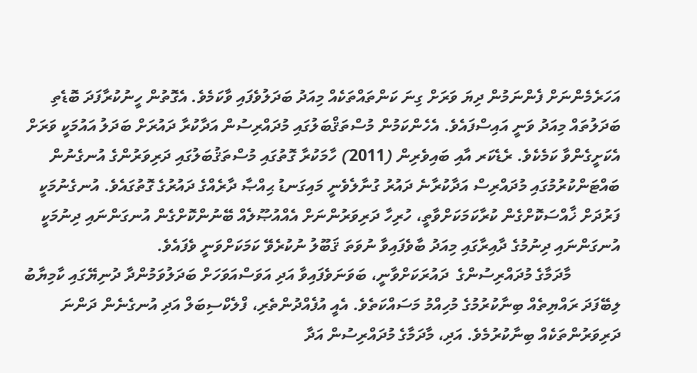އަހަރެމެންނަށް ފެންނަމުން ދިޔަ ވަރަށް ގިނަ ކަންތައްތަކެއް މިއަދު ބަދަލުވެފައި ވާކަމެވެ. އެގޮތުން ހީނުކުރާފަދަ ބޮޑެތި ބަދަލުތައް މިއަދު ވަނީ އައިސްފައެވެ. އެހެންކަމުން މުސްތަޤްބަލުގައި މުދައްރިސުން އަދާކުރާ ދައުރަށް ބަދަލު އައުމަކީ ވަރަށް އެކަށީގެންވާ ކަމެކެވެ. ރެޑެކަރ އާއި ބައިވެރިން (2011) ހާމަކުރާ ގޮތުގައި މުސްތަޤުބަލުގައި ދަރިވަރުންގެ އުނގެނުން ބައްޓަންކުރުމުގައި މުދައްރިސް އަދާކުރާނެ ދައުރު ގުނާލެވެނީ މައިގަނޑު ޙިއްޞާ ދާރެއްގެ ދައުރުގެ ގޮތުގައެވެ. އުނގެނުމަކީ ފަރުދަށް ޚާއްސަކޮށްގެން ކުރާކަމަކަށްވާތީ، ހުރިހާ ދަރިވަރުންނަށް އެއްއުޞޫލެއް ބޭނުންކޮށްގެން އުނގަންނައި ދިނުމަކީ އުނގަންނައި ދިނުމުގެ ދާއިރާގައި މިއަދު ބާވެފައިވާ ނުވަތަ ޤަބޫލު ނުކުރެވޭ ކަމަކަށްވަނީ ވެފައެވެ.
            މާދަމާގެ މުދައްރިސުންގެ  ދައުރަކަށްވާނީ، ބަވަނަވެފައިވާ އަދި އަވަސްއަވަހަށް ބަދަލުވަމުންދާ ދުނިޔޭގައި ކާމިޔާބު ލިބޭފަދަ ރައްޔިތެއް ބިނާކުރުމުގެ މުހިއްމު މަސައްކަތެވެ. އެއީ އުފެއްދުންތެރި، ފްލެކްސިބަލް އަދި އުނގެނެން ދަންނަ  ދަރިވަރުންތަކެއް ބިނާކުރުމެވެ. އަދި، މާދަމާގެ މުދައްރިސުން އަދާ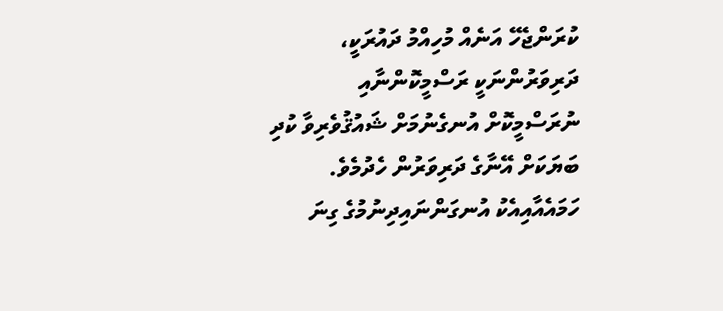ކުރަންޖެހޭ އަނެއް މުހިއްމު ދައުރަކީ، ދަރިވަރުންނަކީ ރަސްމީކޮންނާއި ނުރަސްމީކޮށް އުނގެނުމަށް ޝައުޤުވެރިވާ ކުދި ބަޔަކަށް އޭނާގެ ދަރިވަރުން ހެދުމެވެ. ހަމައެއާއިއެކު އުނގަންނައިދިނުމުގެ ގިނަ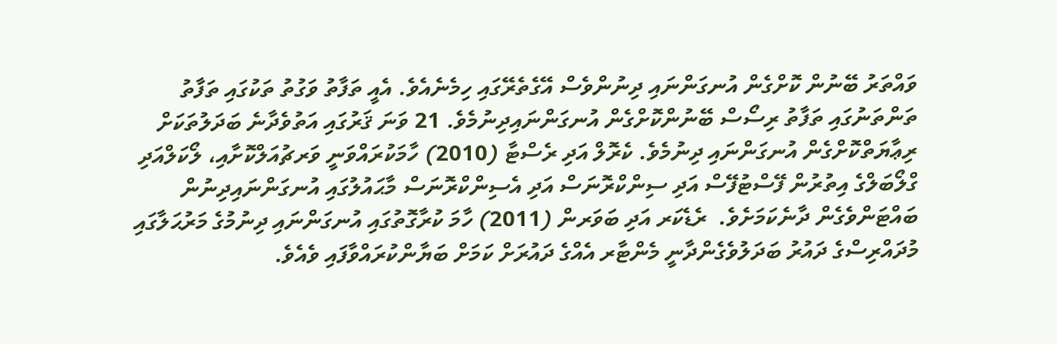ވައްތަރު ބޭނުން ކޮށްގެން އުނގަންނައި ދިނުންވެސް އޭގެތެރޭގައި ހިމެނެއެވެ. އެއީ ތަފާތު ވަގުތު ތަކުގައި ތަފާތު ތަންތަނުގައި ތަފާތު ރިސޯސް ބޭނުންކޮށްގެން އުނގަންނައިދިނުމެވެ. 21 ވަނަ ޤަރުގައި އަތުވެދާނެ ބަދަލުތަކަށް ރިޢާޔަތްކޮށްގެން އުނގަންނައި ދިނުމެވެ. ކެރޮލް އަދި ރެސްޓާ (2010) ހާމަކުރައްވަނީ ވަރޗުއަލްކޮށާއި، ލޯކަލްއަދި ގްލޯބަލްގެ އިތުރުން ފޭސްޓުފޭސް އަދި ސިންކްރޮނަސް އަދި އެސިންކްރޮނަސް މާޙައުލުގައި އުނގަންނައިދިނުން ބައްޓަންވެގެން ދާނެކަމަށެވެ.  ރެޑެކަރ އަދި ބަވަރން (2011) ހާމަ ކުރާގޮތުގައި އުނގަންނައި ދިނުމުގެ މަރުޙަލާގައި މުދައްރިސްގެ ދައުރު ބަދަލުވެގެންދާނީ މެންޓާރ އެއްގެ ދައުރަށް ކަމަށް ބަޔާންކުރައްވާފައި ވެއެވެ.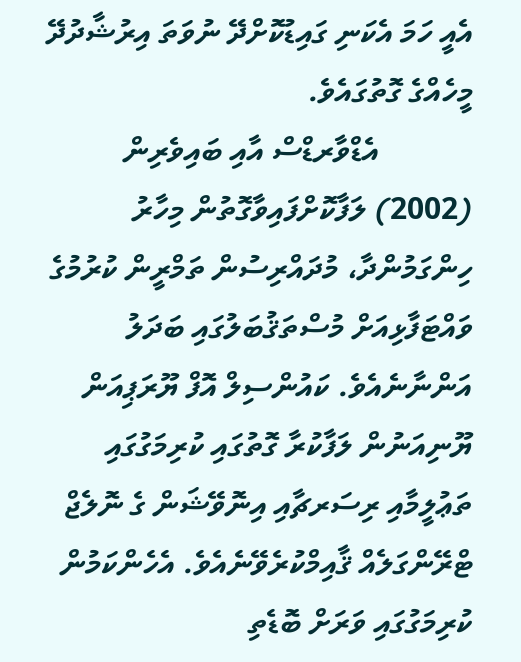އެއީ ހަމަ އެކަނި ގައިޑުކޮށްދޭ ނުވަތަ އިރުޝާދުދޭ މީހެއްގެ ގޮތުގައެވެ.
            އެޑްވާރޑްސް އާއި ބައިވެރިން (2002) ލަފާކޮށްފައިވާގޮތުން މިހާރު ހިންގަމުންދާ، މުދައްރިސުން ތަމްރީން ކުރުމުގެ ވައްޓަފާޅިއަށް މުސްތަޤުބަލުގައި ބަދަލު އަންނާނެއެވެ. ކައުންސިލް އޮފް ޔޫރަޕިއަން ޔޫނިއަނުން ލަފާކުރާ ގޮތުގައި ކުރިމަގުގައި ތަޢުލީމާއި ރިސަރޗާއި އިނޮވޭޝަން ގެ ނޮލެޖް ޓްރޭންގަލެއް ޤާއިމްކުރެވޭނެއެވެ. އެހެންކަމުން ކުރިމަގުގައި ވަރަށް ބޮޑެތި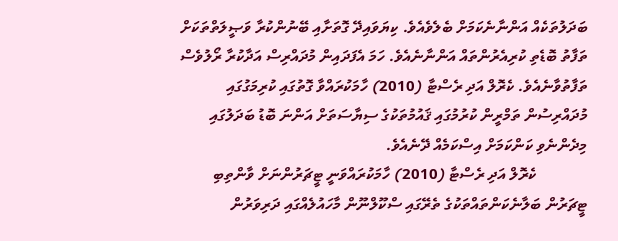ބަދަލުތަކެއް އަންނާނެކަމަށް ބެލެވެއެވެ. ކިޔަވައިދޭ ގޮތަށާއި ބޭނުންކުރާ ވަޞީލަތްތަކަށް ތަފާތު ބޮޑެތި ކުރިއެރުންތައް އަންނާނެއެވެ. ހަމަ އެފަދައިން މުދައްރިސް އަދާކުރާ ރޯލުވެސް ތަފާތުވާނެއެވެ. ކެރޮލް އަދި ރެސްޓާ (2010) ހާމަކުރައްވާ ގޮތުގައި ކުރިމަގުގައި މުދައްރިސުން ތަމްރީން ކުރުމުގައި ޤައުމުތަކުގެ ސިޔާސަތަށް އަންނަ ބޮޑު ބަދަލުގައި މިދެންނެވި ކަންކަމަށް އިސްކަމެއް ދޭނެއެވެ.
             ކެރޮލް އަދި ރެސްޓާ (2010) ހާމަކުރައްވަނީ ޓީޗަރުންނަށް ވާންތިބި ޓީޗަރުން ބަލާނެކަންތައްތަކުގެ ތެރޭގައި ސްކޫލްނޫން މާހައުލެއްގައި ދަރިވަރުން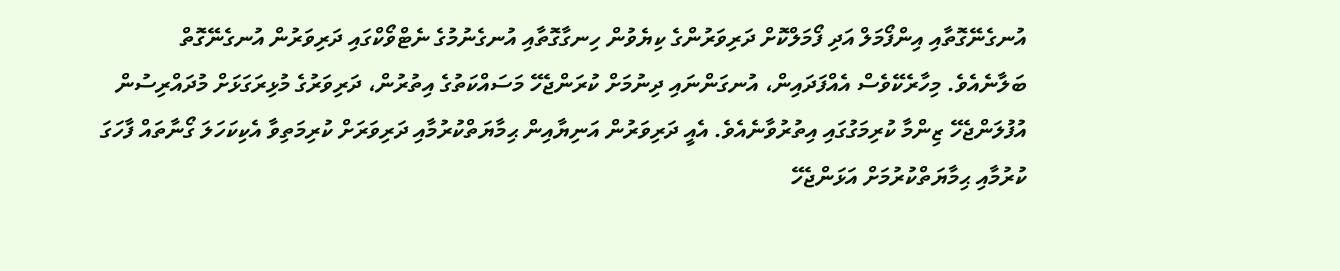އުނގެނޭގޮތާއި އިންފޯމަލް އަދި ފޯމަލްކޮށް ދަރިވަރުންގެ ކިޔެވުން ހިނގާގޮތާއި އުނގެނުމުގެ ނެޓްވޯކްގައި ދަރިވަރުން އުނގެނޭގޮތް ބަލާނެއެވެ. މިހާރެކޭވެސް އެއްފަދައިން، އުނގަންނައި ދިނުމަށް ކުރަންޖެހޭ މަސައްކަތުގެ އިތުރުން، ދަރިވަރުގެ މުޅިރަގަޅަށް މުދައްރިސުން އުފުލަންޖެހޭ ޒިންމާ ކުރިމަގުގައި އިތުރުވާނެއެވެ. އެއީ ދަރިވަރުން އަނިޔާއިން ޙިމާޔަތްކުރުމާއި ދަރިވަރަށް ކުރިމަތިވާ އެކިކަހަލަ ގޯނާތައް ފާހަގަ ކުރުމާއި ޙިމާޔަތްކުރުމަށް އަޅަންޖެހޭ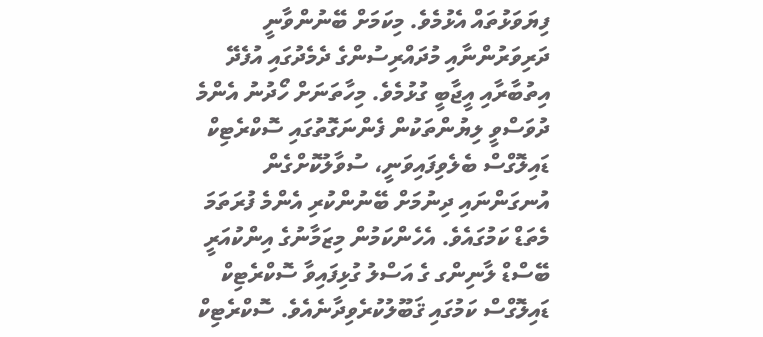ފިޔަވަޅުތައް އެޅުމެވެ. މިކަމަށް ބޭނުންވާނީ ދަރިވަރުންނާއި މުދައްރިސުންގެ ދެމެދުގައި އުފެދޭ އިތުބާރާއި އީޖާބީ ގުޅުމެވެ. މިހާތަނަށް ހޯދުނު އެންމެ ދުވަސްވީ ލިޔުންތަކުން ފެންނަގޮތުގައި ސޮކްރެޓިކް ޑައިލޮގްސް ބެލެވިފައިވަނީ، ސުވާލުކޮށްގެން އުނގަންނައި ދިނުމަށް ބޭނުންކުރި އެންމެ ފުރަތަމަ މެތަޑް ކަމުގައެވެ. އެހެންކަމުން މިޒަމާނުގެ އިންކުއަރީ ބޭސްޑް ލާނިންގ ގެ އަސްލު ގުޅިފައިވާ ސޮކްރެޓިކް ޑައިލޮގްސް ކަމުގައި ޤަބޫލުކުރެވިދާނެއެވެ. ސޮކްރެޓިކް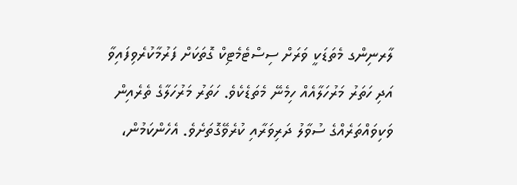ލާރނިންގ މެތަޑަކީ ވަރަށް ސިސްޓެމެޓިކް ގޮތަކަށް ފަރުމާކުރެވިފައިވާ އަދި ހަތަރު މަރުހަލާއެއް ހިމެނޭ މެތަޑެކެވެ. ހަތަރު މަރުހަލާގެ ތެރެއިން ވަކިވައްތަރެއްގެ ސުވާލު ދަރިވަރާއި ކުރެވޭގޮތަށެވެ. އެހެންކަމުން،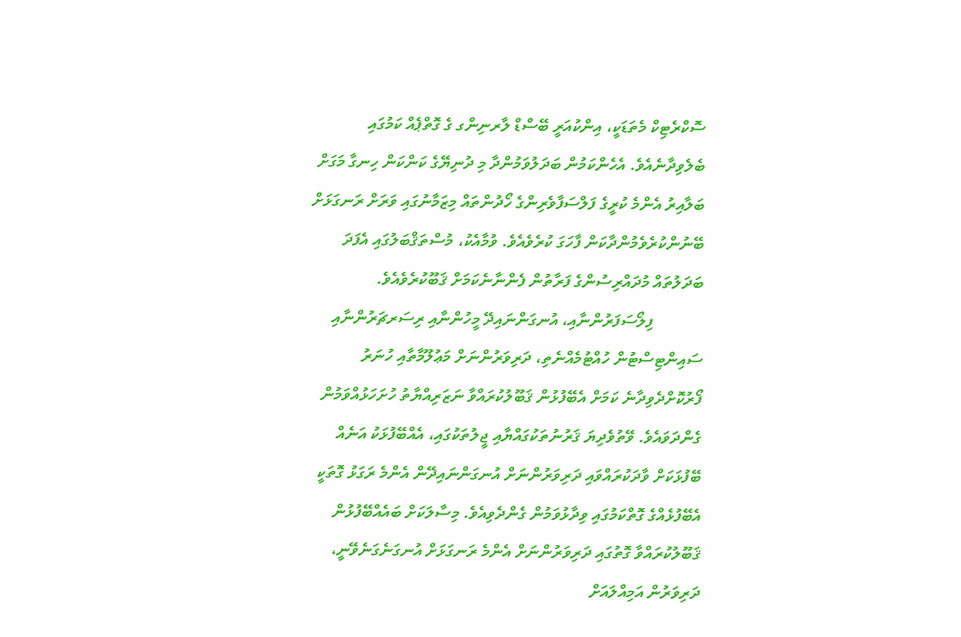ސޮކްރެޓިކް މެތަޑަކީ، އިންކުއަރީ ބޭސްޑް ލާރނިންގ ގެ ގޮތްޕެއް ކަމުގައި ބެލެވިދާނެއެވެ. އެހެންކަމުން ބަދަލުވަމުންދާ މި ދުނިޔޭގެ ކަންކަން ހިނގާ މަގަށް ބަލާއިރު އެންމެ ކުރީގެ ފަލްސަފާވެރިންގެ ހޯދުންތައް މިޒަމާނުގައި ވަރަށް ރަނގަޅަށް ބޭނުންކުރެވެމުންދާކަން ފާހަގަ ކުރެވެއެވެ. ވުމާއެކު، މުސްތަޤްބަލުގައި އެފަދަ ބަދަލުތައް މުދައްރިސުންގެ ފަރާތުން ފެންނާނެކަމަށް ޤަބޫކުރެވެއެވެ.
            ފިލޯސަފަރުންނާއި، އުނގަންނައިދޭ މީހުންނާއި ރިސަރޗަރުންނާއި ސައިންޓިސްޓުން ހުއްޓުމެއްނެތި، ދަރިވަރުންނަށް މަޢުލޫމާތާއި ހުނަރު ފޯރުކޮށްދެވިދާނެ ކަމަށް އެބޭފުޅުން ޤަބޫލުކުރައްވާ ނަޒަރިއްޔާތު ހުށަހަޅުއްވަމުން ގެންދަވައެވެ. ވޭތުވެދިޔަ ޤަރުނުތަކުގައްޔާއި ޖީލުތަކުގައި، އެއްބޭފުޅަކު އަނެއް ބޭފުޅަކަށް ވާދަކުރައްވައި ދަރިވަރުންނަށް އުނގަންނައިދޭން އެންމެ ރަގަޅު ގޮތަކީ އެބޭފުޅެއްގެ ގޮތްކަމުގައި ވިދާޅުވަމުން ގެންދެވިއެވެ. މިސާލަކަށް ބައެއްބޭފުޅުން ޤަބޫލުކުރައްވާ ގޮތުގައި ދަރިވަރުންނަށް އެންމެ ރަނގަޅަށް އުނގަނެގަނެވޭނީ، ދަރިވަރުން އަމިއްލައަށް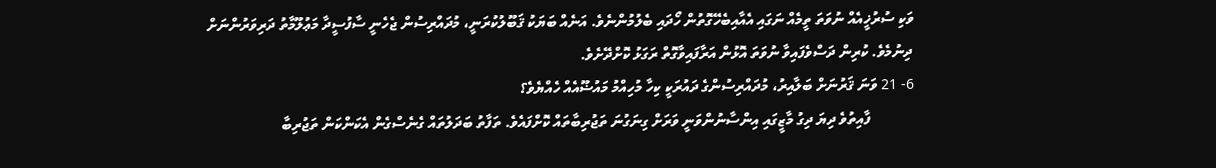ވަކި ސުރުޚީއެއް ނުވަތަ ތީމެއް ނަގައި އެއާއިބެހޭގޮތުން ހޯދައި ބެލުމުންނެވެ. އަނެއް ބަޔަކު ޤަބޫލުކުރަނީ، މުދައްރިސުން ޖެހެނީ ސާފުސީދާ މަޢުލޫމާތު ދަރިވަރުންނަށް ދިނުމެވެ. ކުރިން ދަސްވެފައިވާ ނުވަތަ އޮޅުން އަރާފައިވާގޮތް ރަގަޅު ކޮށްދޭށެވެ.
6- 21 ވަނަ ޤަރުނަށް ބަލާއިރު، މުދައްރިސުންގެ ދައުރަކީ ކިހާ މުހިއްމު މައުޟޫއެއް ހެއްޔެވެ؟
            ފާއިތުވެ ދިޔަ ދިގު މާޒީގައި އިންސާނުންވަނީ ވަރަށް ގިނަގުނަ ތަޖުރިބާތައް ކޮށްފައެވެ. ތަފާތު ބަދަލުތައް ގެނެސްގެން އެކަންކަން ތަޖުރިބާ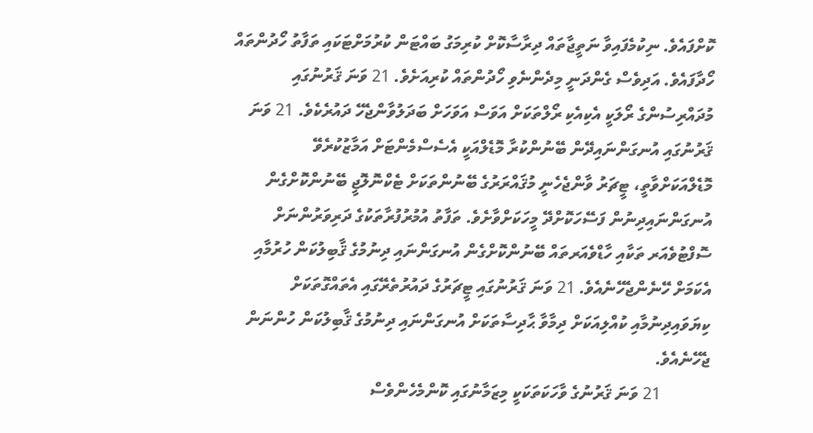ކޮށްފައެވެ. ނިކުމެފައިވާ ނަތީޖާތައް ދިރާސާކޮށް ކުރިމަގު ބައްޓަން ކުރުމަށްޓަކައި ތަފާތު ހޯދުންތައް ހޯދާފައެވެ. އަދިވެސް ގެންދަނީ މިދެންނެވި ހޯދުންތައް ކުރިއަށެވެ. 21 ވަނަ ޤަރުނުގައި މުދައްރިސުންގެ ރޯލަކީ އެކިއެކި ރޯލްތަކަށް އަވަސް އަވަހަށް ބަދަލުވާންޖެހޭ ދައުރެކެވެ. 21 ވަނަ ޤަރުނުގައި އުނގަންނައިދޭން ބޭނުންކުރާ މޮޑެލްއަކީ އެސެސްމެންޓަށް އަމާޒުކުރެވޭ މޮޑެލްއަކަށްވާތީ، ޓީޗަރު ވާންޖެހެނީ މުޤައްރަރުގެ ބޭނުންތަކަށް ޓެކްނޮލޮޖީ ބޭނުންކޮށްގެން އުނގަންނައިދިނުން ފަސޭހަކޮށްދޭ މީހަކަށްވާށެވެ. ތަފާތު އުމުރުފުރާތަކުގެ ދަރިވަރުންނަށް ސޮފްޓުވެއަރ ތަކާއި ހާޑްވެއަރތައް ބޭނުންކޮށްގެން އުނގަންނައި ދިނުމުގެ ޤާބިލުކަން ހުރުމާއި އެކަމަށް ހޭނެންޖެހޭނެއެވެ. 21 ވަނަ ޤަރުނުގައި ޓީޗަރުގެ ދައުރުތެރޭގައި އެތައްގޮތަކަށް ކިޔަވައިދިނުމާއި ކުއްލިއަކަށް ދިމާވާ ޙާދިސާތަކަށް އުނގަންނައި ދިނުމުގެ ޤާބިލުކަން ހުންނަން ޖެހޭނެއެވެ.
            21 ވަނަ ޤަރުނުގެ ވާހަކަތަކަކީ މިޒަމާނުގައި ކޮންމެހެންވެސް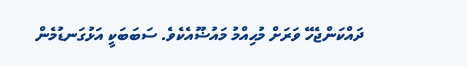ދައްކަންޖެހޭ ވަރަށް މުޙިއްމު މައުޟޫއެކެވެ. ސަބަބަކީ އަޅުގަނޑުމެން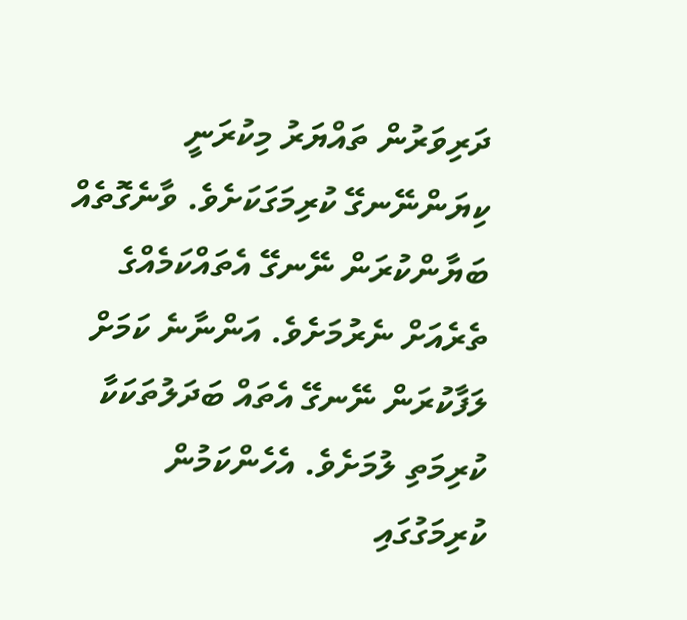ދަރިވަރުން ތައްޔަރު މިކުރަނީ ކިޔަންނޭނގޭ ކުރިމަގަކަށެވެ. ވާނެގޮތެއް ބަޔާންކުރަން ނޭނގޭ އެތައްކަމެއްގެ ތެރެއަށް ނެރުމަށެވެ. އަންނާނެ ކަމަށް ލަފާކުރަން ނޭނގޭ އެތައް ބަދަލުތަކަކާ ކުރިމަތި ލުމަށެވެ. އެހެންކަމުން ކުރިމަގުގައި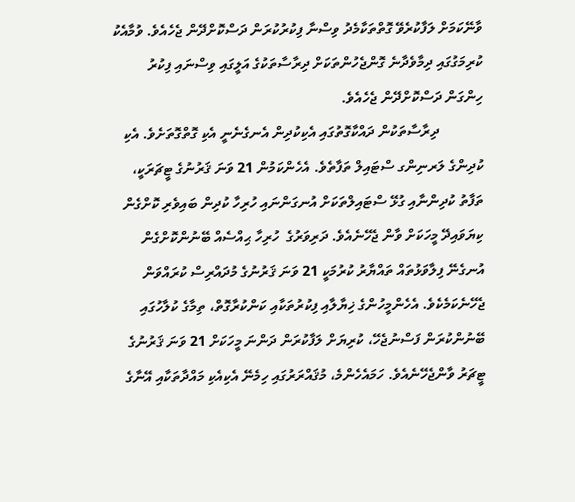ވާނޭކަމަށް ލަފާކުރެވޭ ގޮތްތަކާމެދު ވިސްނާ ފިކުރުކުރަން ދަސްކޮށްދޭން ޖެހެއެވެ. ވުމާއެކު ކުރިމަގުގައި ދިމާވެދާނެ ގޮންޖެހުންތަކަށް ދިރާސާތަކުގެ އަލީގައި ވިސްނައި ފިކުރު ހިންގަން ދަސްކޮށްދޭން ޖެހެއެވެ.
            ދިރާސާތަކުން ދައްކާގޮތުގައި އެކިކުދިން އެނގެނެނީ އެކި ގޮތްގޮތަށެވެ. އެކި ކުދިންގެ ލަރނިންގ ސްޓައިލް ތަފާތެވެ. އެހެންކަމުން 21 ވަނަ ޤަރުނުގެ ޓީޗަރަކީ، ތަފާތު ކުދިންނާއި ގުޅޭ ސްޓައިލްތަކަށް އުނގަންނައި ހުރިހާ ކުދިން ބައިވެރި ކޮށްގެން ކިޔަވައިދޭ މީހަކަށް ވާން ޖެހޭނެއެވެ. ދަރިވަރުގެ  ހުރިހާ ޙިއްސެއް ބޭނުންކޮށްގެން އުނގެނޭ ފިލާވަޅުތައް ތައްޔާރު ކުރުމަކީ 21 ވަނަ ޤަރުނުގެ މުދައްރިސް ކުރައްވަން ޖެހޭނެކަމެކެވެ. އެހެންމީހުންގެ ޚިޔާލާއި ފިކުރުތަކާއި ކަންކުރާގޮތް، ތިމާގެ ކުލާހުގައި ބޭނުންކުރަން ފަސްނުޖެހޭ، ކުރިޔަށް ލަފާކުރަން ދަންނަ މީހަކަށް 21 ވަނަ ޤަރުނުގެ ޓީޗަރު ވާންޖެހޭނެއެވެ. ހަމައެހެންމެ، މުޤައްރަރުގައި ހިމެނޭ އެކިއެކި މައްދާތަކާއި އޭނާގެ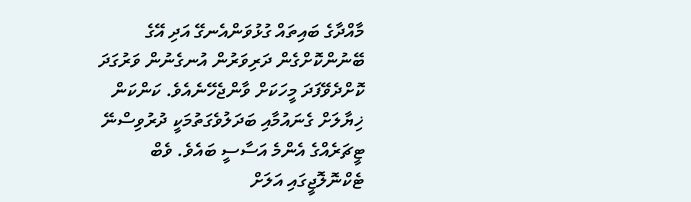މާއްދާގެ ބައިތައް ގުޅުވަންއެނގޭ އަދި އޭގެ ބޭނުންކޮށްގެން ދަރިވަރުން އުނގެނުން ވަރުގަދަ ކޮށްދެވޭފަދަ މީހަކަށް ވާންޖެހޭނެއެވެ. ކަންކަން ޚިޔާލަށް ގެނައުމާއި ބަދަލުވެގަތުމަކީ ދުރުވިސްނޭ ޓީޗަރެއްގެ އެންމެ އަސާސީ ބައެވެ. ވެބް ޓެކްނޮލޮޖީގައި އަލަށް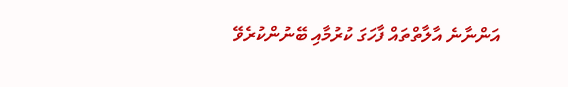އަންނާނެ އާލާތްތައް ފާހަގަ ކުރުމާއި ބޭނުންކުރެވޭ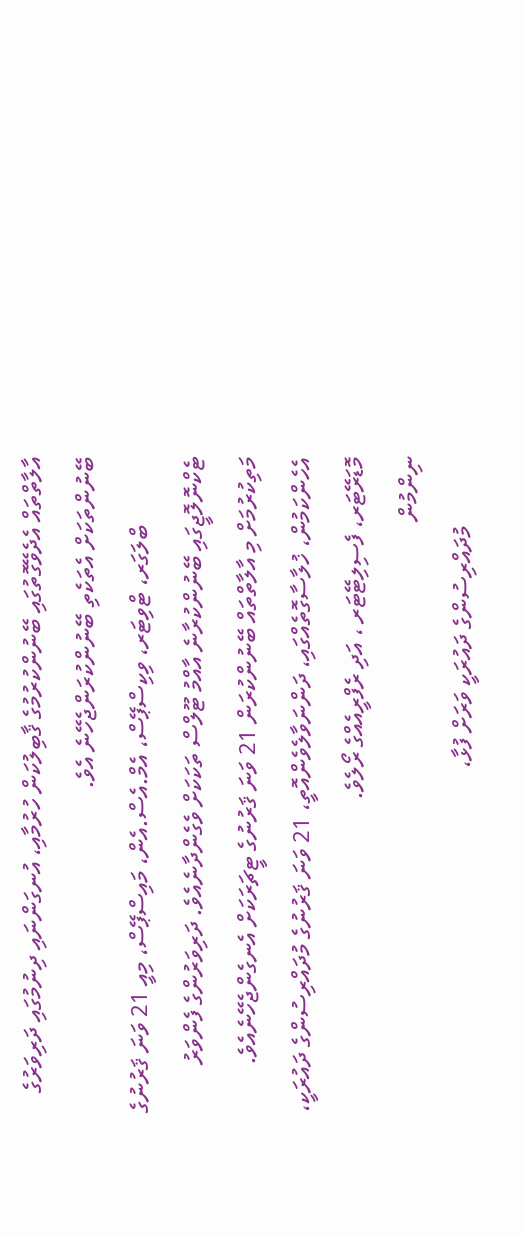އާލާތްތައް އެދެވޭގޮތުގައި ބޭނުންކުރުމުގެ ޤާބިލުކަން ހުރުމާއި، އުނގަންނައި ދިނުމުގައި ދަރިވަރުގެ ބޭނުންތަކަށް އެތަކެތި ބޭނުންކުރަންޖެހޭނެ އެވެ.
            ބްލަގަރ، ޓްވިޓަރ، ވިކިސްޕޭސް، އެމް.އެސް.އެން، މައިސްޕޭސް، މިއީ 21 ވަނަ ޤަރުނުގެ ޓެކްނޮލޮޖީގައި ބޭނުންކުރާނެ އާއްމު ޓޫލްސް ތަކަކަށް ވެގެންދާނެއެވެ. ދަރިވަރުންގެ ފެންވަރު މަތިކުރުމަށް މި އާލާތްތައް ބޭނުންކުރަން 21 ވަނަ ޤަރުނުގެ ޓީޗަރަކަށް އެނގެންޖެހޭނެއެވެ. އެހެންކަމުން، ޚުލާސާގޮތެއްގައި، ދަންނަވާލެވެންއޮތީ، 21 ވަނަ ޤަރުނުގެ މުދައްރިސުންގެ ދައުރަކީ، މޮޑަރޭޓަރ، ފެސިލިޓޭޓަރ ، އަދި ރެފްރީއެއްގެ ރޯލެވެ.
ނިންމުން
            މުދައްރިސުންގެ ދައުރަކީ ވަރަށް ފުޅާ،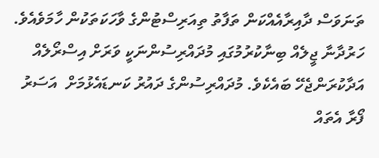ތަނަވަސް ދާއިރާއެއްކަން ތަފާތު ތިއަރިސްޓުންގެ ވާހަކަތަކުން ހާމަވެއެވެ. ހަރުދާނާ ޖީލެއް ބިނާކުރުމުގައި މުދައްރިސުންނަކީ ވަރަށް އިސްރޯލެއް އަދާކުރަންޖެހޭ ބައެކެވެ. މުދައްރިސުންގެ ދައުރު ކަނޑައެޅުމަށް  އަސަރު ފޯރާ އެތައް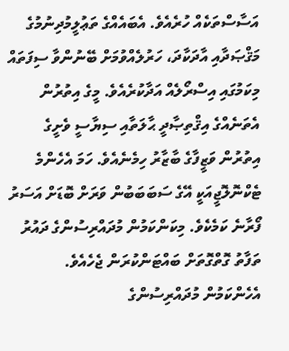އަސާސްތަކެއް ހުރެއެވެ. އެބައެއްގެ ތަޢުލީމުދިނުމުގެ މަޤްޞަދާއި އާދަކާދަ، ހަރުލެއްވުމަށް ބޭނުންވާ ސިފަތައް މިކަމުގައި އިސްރޯލެއް އަދާކުރެއެވެ. މީގެ އިތުރުން އެތަނެއްގެ އިޤްތިޞާދީ ޙާލަތާއި ސިޔާސީ ވެށީގެ އިތުރުން ވަޒީފާގެ ބާޒާރު ހިމެނެއެވެ. ހަމަ އެހެންމެ ޓެކްނޮލޮޖީއަކީ އޭގެ ސަބަބަބުން ވަރަށް ބޮޑަށް އަސަރު ފޯރާނެ ކަމެކެވެ. މިކަންކަމުން މުދައްރިސުންގެ ދައުރު ތަފާތު ގޮތްގޮތަށް ބައްޓަންކުރަން ޖެހެއެވެ. އެހެންކަމުން މުދައްރިސުންގެ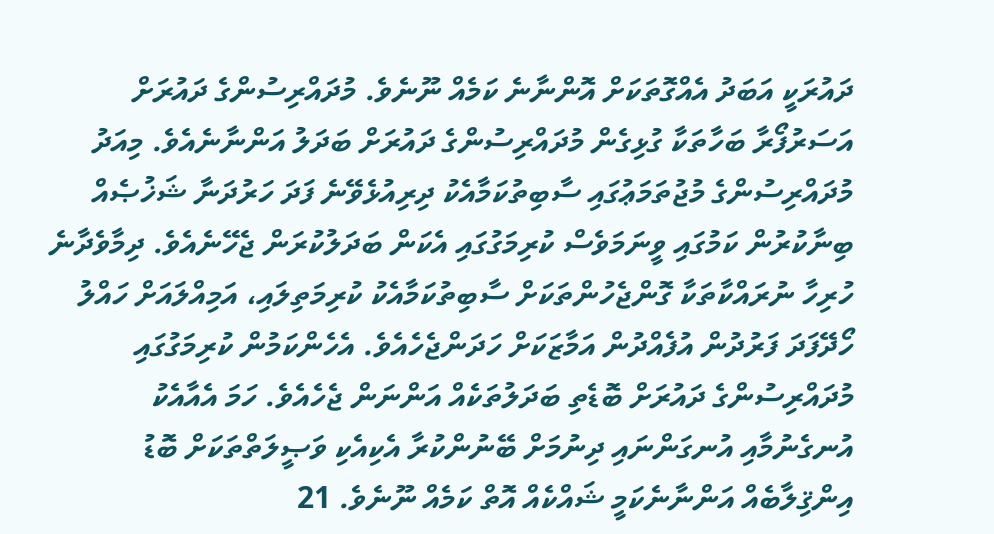ދައުރަކީ އަބަދު އެއްގޮތަކަށް އޮންނާނެ ކަމެއް ނޫނެވެ. މުދައްރިސުންގެ ދައުރަށް އަސަރުފޯރާ ބަހާތަކާ ގުޅިގެން މުދައްރިސުންގެ ދައުރަށް ބަދަލު އަންނާނެއެވެ. މިއަދު މުދައްރިސުންގެ މުޖުތަމަޢުގައި ސާބިތުކަމާއެކު ދިރިއުޅެވޭނެ ފަދަ ހަރުދަނާ ޝަޚުޞެއް ބިނާކުރުން ކަމުގައި ވީނަމަވެސް ކުރިމަގުގައި އެކަން ބަދަލުކުރަން ޖެހޭނެއެވެ. ދިމާވެދާނެ ހުރިހާ ނުރައްކާތަކާ ގޮންޖެހުންތަކަށް ސާބިތުކަމާއެކު ކުރިމަތިލައި، އަމިއްލައަށް ހައްލު ހޯދޭފަދަ ފަރުދުން އުފެއްދުން އަމާޒަކަށް ހަދަންޖެހެއެވެ. އެހެންކަމުން ކުރިމަގުގައި މުދައްރިސުންގެ ދައުރަށް ބޮޑެތި ބަދަލުތަކެއް އަންނަން ޖެހެއެވެ. ހަމަ އެއާއެކު އުނގެނުމާއި އުނގަންނައި ދިނުމަށް ބޭނުންކުރާ އެކިއެކި ވަޞީލަތްތަކަށް ބޮޑު އިންޤިލާބެއް އަންނާނެކަމީ ޝައްކެއް އޮތް ކަމެއް ނޫނެވެ. 21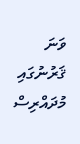ވަނަ ޤަރުނުގައި މުދައްރިސް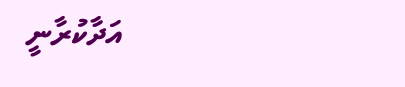އަދާކުރާނީ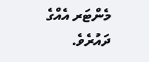މެންޓަރ އެއްގެ ދައުރެވެ.